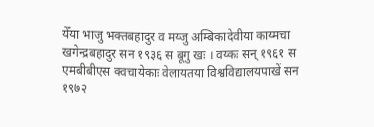येँया भाजु भक्तबहादुर व मय्जु अम्बिकादेवीया काय्मचा खगेन्द्रबहादुर सन १९३६ स बूगु खः । वय्कः सन् १९६१ स एमबीबीएस क्वचायेकाः वेलायतया विश्वविद्यालयपाखें सन १९७२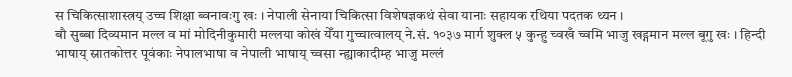स चिकित्साशास्त्रय् उच्च शिक्षा ब्वनावःगु खः । नेपाली सेनाया चिकित्सा विशेषज्ञकथं सेवा यानाः सहायक रथिया पदतक थ्यन ।
बौ सुब्बा दिव्यमान मल्ल व मां मोदिनीकुमारी मल्लया कोखं येँया गुच्चात्वालय् ने.सं. १०३७ मार्ग शुक्ल ५ कुन्हु च्वखँ च्वमि भाजु खड्गमान मल्ल बूगु खः । हिन्दी भाषाय् स्नातकोत्तर पूवंकाः नेपालभाषा व नेपाली भाषाय् च्वसा न्ह्याकादीम्ह भाजु मल्लं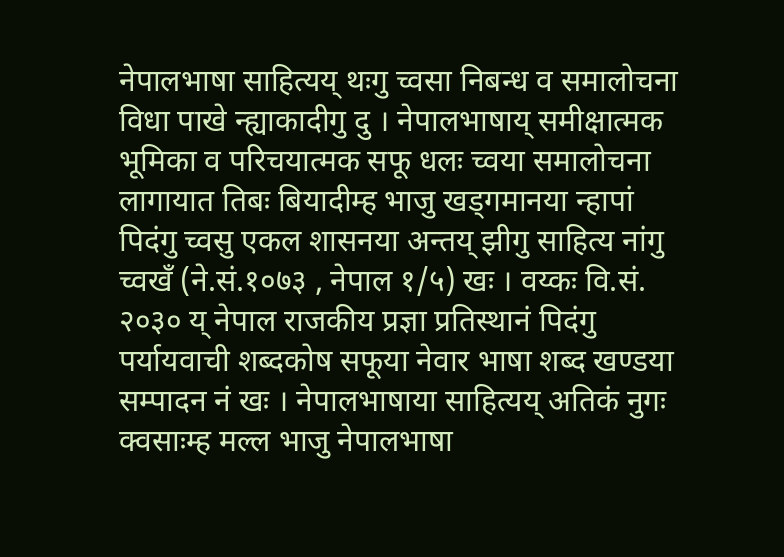नेपालभाषा साहित्यय् थःगु च्वसा निबन्ध व समालोचना विधा पाखे न्ह्याकादीगु दु । नेपालभाषाय् समीक्षात्मक भूमिका व परिचयात्मक सफू धलः च्वया समालोचना लागायात तिबः बियादीम्ह भाजु खड्गमानया न्हापां पिदंगु च्वसु एकल शासनया अन्तय् झीगु साहित्य नांगु च्वखँ (ने.सं.१०७३ , नेपाल १/५) खः । वय्कः वि.सं. २०३० य् नेपाल राजकीय प्रज्ञा प्रतिस्थानं पिदंगु पर्यायवाची शब्दकोष सफूया नेवार भाषा शब्द खण्डया सम्पादन नं खः । नेपालभाषाया साहित्यय् अतिकं नुगः क्वसाःम्ह मल्ल भाजु नेपालभाषा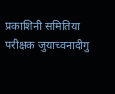प्रकाशिनी समितिया परीक्षक जुयाच्वनादीगु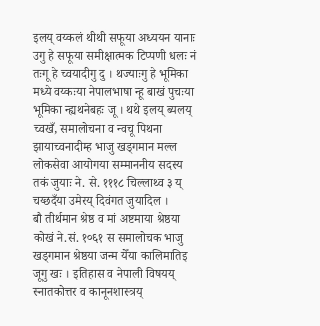इलय् वय्कलं थीथी सफूया अध्ययन यानाः उगु हे सफूया समीक्षात्मक टिप्पणी धलः नं तःगू हे च्वयादीगु दु । थज्याःगु हे भूमिका मध्ये वय्कःया नेपालभाषा न्हू बाखं पुचःया भूमिका न्ह्यथनेबहः जू । थथे इलय् ब्यलय् च्वखँ, समालोचना व न्वचू पिथना झायाच्वनादीम्ह भाजु खड्गमान मल्ल लोकसेवा आयोगया सम्माननीय सदस्य तकं जुयाः ने. से. १११८ चिल्लाथ्व ३ य् चय्छदँया उमेरय् दिवंगत जुयादिल ।
बौ तीर्थमान श्रेष्ठ व मां अष्टमाया श्रेष्ठया कोखं ने.सं. १०६१ स समालोचक भाजु खड्गमान श्रेष्ठया जन्म येँया कालिमातिइ जूगु खः । इतिहास व नेपाली विषयय् स्नातकोत्तर व कानूनशास्त्रय्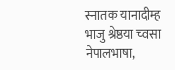स्नातक यानादीम्ह भाजु श्रेष्ठया च्वसा नेपालभाषा,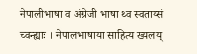नेपालीभाषा व अंग्रेजी भाषा थ्व स्वताय्सं च्वन्ह्याः । नेपालभाषाया साहित्य ख्यलय्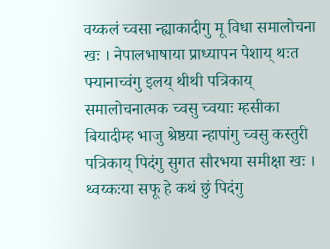वय्कलं च्वसा न्ह्याकादीगु मू विधा समालोचना खः । नेपालभाषाया प्राध्यापन पेशाय् थःत फ्यानाच्वंगु इलय् थीथी पत्रिकाय् समालोचनात्मक च्वसु च्वयाः म्हसीका बियादीम्ह भाजु श्रेष्ठया न्हापांगु च्वसु कस्तुरी पत्रिकाय् पिदंगु सुगत सौरभया समीक्षा खः । थ्वय्कःया सफू हे कथं छुं पिदंगु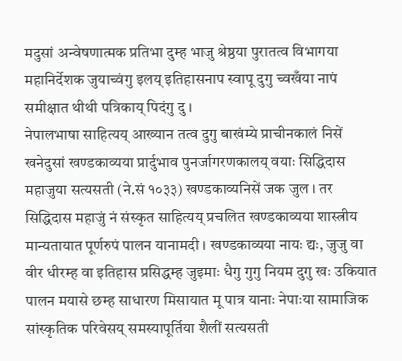मदुसां अन्वेषणात्मक प्रतिभा दुम्ह भाजु श्रेष्ठया पुरातत्व विभागया महानिर्देशक जुयाच्वंगु इलय् इतिहासनाप स्वापू दुगु च्वखँया नापं समीक्षात थीथी पत्रिकाय् पिदंगु दु ।
नेपालभाषा साहित्यय् आख्यान तत्व दुगु बाखंम्ये प्राचीनकालं निसें खनेदुसां खण्डकाव्यया प्रार्दुभाव पुनर्जागरणकालय् वयाः सिद्धिदास महाजुया सत्यसती (ने.सं १०३३) खण्डकाव्यनिसें जक जुल । तर सिद्धिदास महाजुं नं संस्कृत साहित्यय् प्रचलित खण्डकाव्यया शास्त्रीय मान्यतायात पूर्णरुपं पालन यानामदी । खण्डकाव्यया नायः द्यः, जुजु वा वीर धीरम्ह वा इतिहास प्रसिद्धम्ह जुइमाः धैगु गुगु नियम दुगु खः उकियात पालन मयासे छम्ह साधारण मिसायात मू पात्र यानाः नेपाःया सामाजिक सांस्कृतिक परिवेसय् समस्यापूर्तिया शैलीं सत्यसती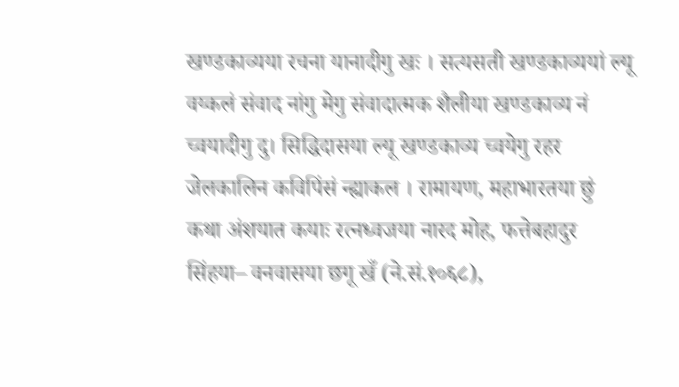खण्डकाव्यया रचना यानादीगु खः । सत्यसती खण्डकाव्ययां ल्यू वय्कलं संवाद नांगु मेगु संवादात्मक शैलीया खण्डकाव्य नं च्वयादीगु दु। सिद्धिदासया ल्यू खण्डकाव्य च्वयेगु रहर जेलकालिन कविपिंसं न्ह्याकल । रामायण, महाभारतया छुं कथा अंशयात कयाः रत्नध्वजया नारद मोह, फत्तेबहादुर सिंहया– वनवासया छगू खँ (ने.सं.१०६८),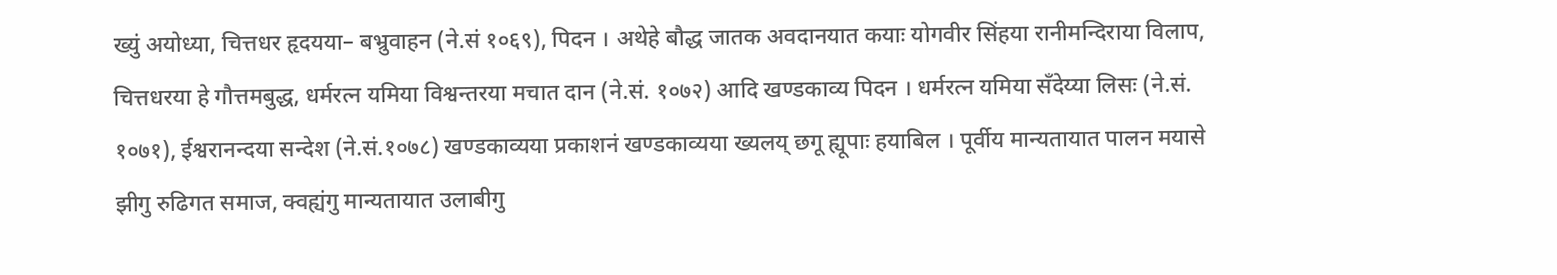ख्युं अयोध्या, चित्तधर हृदयया– बभ्रुवाहन (ने.सं १०६९), पिदन । अथेहे बौद्ध जातक अवदानयात कयाः योगवीर सिंहया रानीमन्दिराया विलाप, चित्तधरया हे गौत्तमबुद्ध, धर्मरत्न यमिया विश्वन्तरया मचात दान (ने.सं. १०७२) आदि खण्डकाव्य पिदन । धर्मरत्न यमिया सँदेय्या लिसः (ने.सं. १०७१), ईश्वरानन्दया सन्देश (ने.सं.१०७८) खण्डकाव्यया प्रकाशनं खण्डकाव्यया ख्यलय् छगू ह्यूपाः हयाबिल । पूर्वीय मान्यतायात पालन मयासे झीगु रुढिगत समाज, क्वह्यंगु मान्यतायात उलाबीगु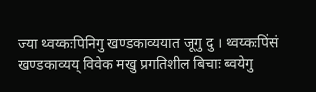ज्या थ्वय्कःपिनिगु खण्डकाव्ययात जूगु दु । थ्वय्कःपिंसं खण्डकाव्यय् विवेक मखु प्रगतिशील बिचाः ब्वयेगु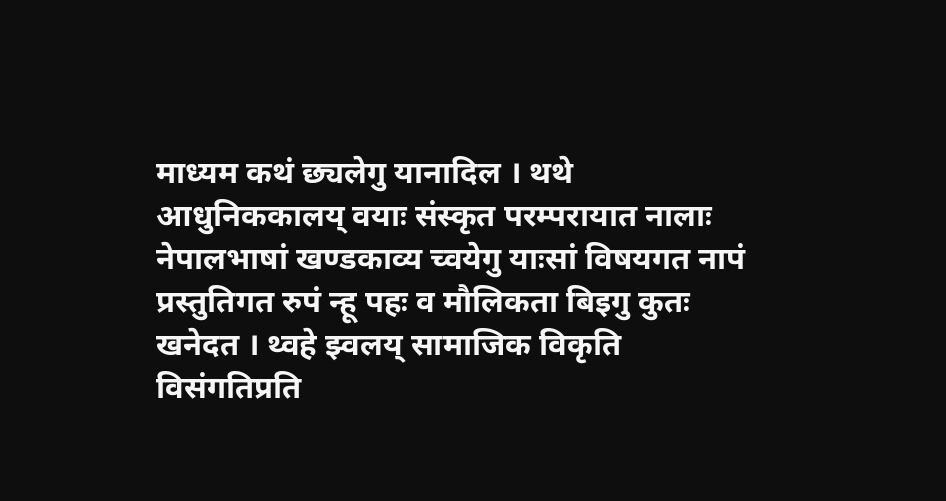माध्यम कथं छ्यलेगु यानादिल । थथे आधुनिककालय् वयाः संस्कृत परम्परायात नालाः नेपालभाषां खण्डकाव्य च्वयेगु याःसां विषयगत नापं प्रस्तुतिगत रुपं न्हू पहः व मौलिकता बिइगु कुतः खनेदत । थ्वहे झ्वलय् सामाजिक विकृति विसंगतिप्रति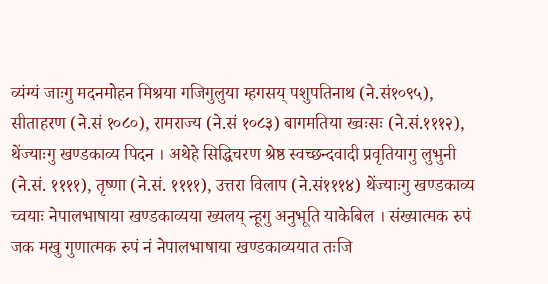व्यंग्यं जाःगु मदनमोहन मिश्रया गजिगुलुया म्हगसय् पशुपतिनाथ (ने.सं१०९५), सीताहरण (ने.सं १०८०), रामराज्य (ने.सं १०८३) बागमतिया ख्वःसः (ने.सं.१११२), थेंज्याःगु खण्डकाव्य पिदन । अथेहे सिद्धिचरण श्रेष्ठ स्वच्छन्दवादी प्रवृतियागु लुभुनी (ने.सं. ११११), तृष्णा (ने.सं. ११११), उत्तरा विलाप (ने.सं१११४) थेंज्याःगु खण्डकाव्य च्वयाः नेपालभाषाया खण्डकाव्यया ख्यलय् न्हूगु अनुभूति याकेबिल । संख्यात्मक रुपं जक मखु गुणात्मक रुपं नं नेपालभाषाया खण्डकाव्ययात तःजि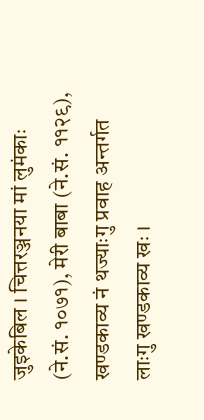जुइकेबिल । चित्तरञ्जनया मां लुमंकाः (ने.सं. १०७१), मेरी बाबा (ने.सं. ११२९), खण्डकाव्य नं थज्याःगु प्रवाह अन्तर्गत लाःगु खण्डकाव्य खः ।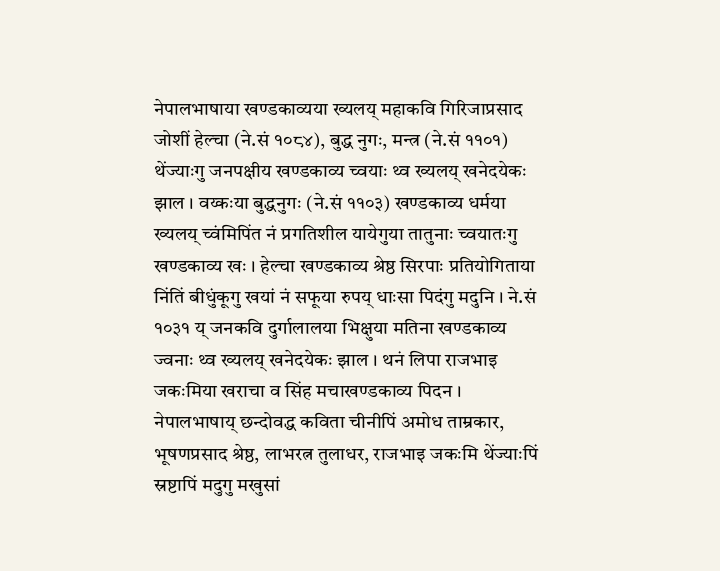नेपालभाषाया खण्डकाव्यया ख्यलय् महाकवि गिरिजाप्रसाद जोशीं हेल्चा (ने.सं १०८४), बुद्ध नुगः, मन्त्र (ने.सं ११०१) थेंज्याःगु जनपक्षीय खण्डकाव्य च्वयाः थ्व ख्यलय् खनेदयेकः झाल । वय्कःया बुद्धनुगः (ने.सं ११०३) खण्डकाव्य धर्मया ख्यलय् च्वंमिपिंत नं प्रगतिशील यायेगुया तातुनाः च्वयातःगु खण्डकाव्य खः । हेल्चा खण्डकाव्य श्रेष्ठ सिरपाः प्रतियोगिताया निंतिं बीधुंकूगु खयां नं सफूया रुपय् धाःसा पिदंगु मदुनि । ने.सं १०३१ य् जनकवि दुर्गालालया भिक्षुया मतिना खण्डकाव्य ज्वनाः थ्व ख्यलय् खनेदयेकः झाल । थनं लिपा राजभाइ जकःमिया खराचा व सिंह मचाखण्डकाव्य पिदन । नेपालभाषाय् छन्दोवद्ध कविता चीनीपिं अमोध ताम्रकार, भूषणप्रसाद श्रेष्ठ, लाभरत्न तुलाधर, राजभाइ जकःमि थेंज्याःपिं स्रष्टापिं मदुगु मखुसां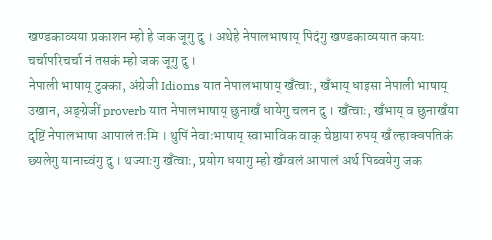खण्डकाव्यया प्रकाशन म्हो हे जक जूगु दु । अथेहे नेपालभाषाय् पिदंगु खण्डकाव्ययात कयाः चर्चापरिचर्चा नं तसकं म्हो जक जूगु दु ।
नेपाली भाषाय् टुक्का, अंग्रेजी Idioms यात नेपालभाषाय् खँत्वाः, खँभाय् धाइसा नेपाली भाषाय् उखान, अङ्ग्रेजीं proverb यात नेपालभाषाय् छुनाखँ धायेगु चलन दु । खँत्वाः, खँभाय् व छुनाखँया दृष्टिं नेपालभाषा आपालं तःमि । थुपिं नेवाःभाषाय् स्वाभाविक वाक् चेष्ठाया रुपय् खँ ल्हाक्वपतिकं छ्यलेगु यानाच्वंगु दु । थज्याःगु खँत्वाः, प्रयोग धयागु म्हो खँग्वलं आपालं अर्थ पिब्वयेगु जक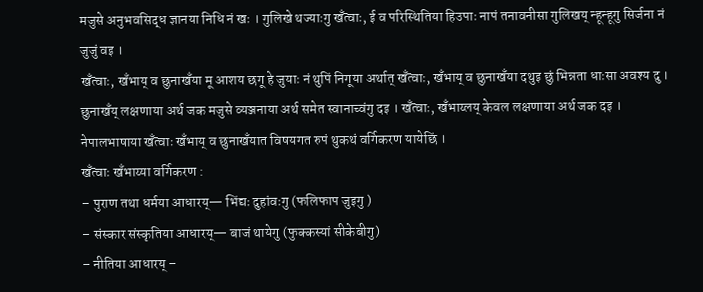मजुसे अनुभवसिद्ध ज्ञानया निधि नं खः । गुलिखे थज्याःगु खँत्वाः, ई व परिस्थितिया हिउपाः नापं तनावनीसा गुलिखय् न्हून्हूगु सिर्जना नं जुजुं वइ ।
खँत्वाः, खँभाय् व छुनाखँया मू आशय छगू हे जुयाः नं थुपिं निगूया अर्थात् खँत्वाः, खँभाय् व छुनाखँया दथुइ छुं भिन्नता धाःसा अवश्य दु ।
छुनाखँय् लक्षणाया अर्थ जक मजुसे व्यञ्जनाया अर्थ समेत स्वानाच्वंगु दइ । खँत्वाः, खँभाय्लय् केवल लक्षणाया अर्थ जक दइ । नेपालभाषाया खँत्वाः खँभाय् व छुनाखँयात विषयगत रुपं थुकथं वर्गिकरण यायेछिं ।
खँत्वाः खँभाय्या वर्गिकरण :
– पुराण तथा धर्मया आधारय्— भिंद्यः दुहांवःगु (फलिफाप जुइगु )
– संस्कार संस्कृतिया आधारय्— बाजं थायेगु (फुक्कस्यां सीकेबीगु)
– नीतिया आधारय् –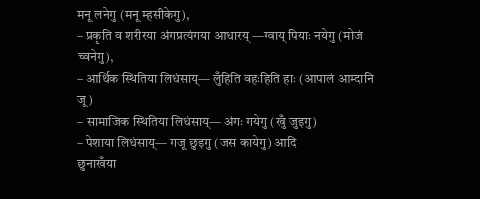मनू लनेगु (मनू म्हसीकेगु),
– प्रकृति व शरीरया अंगप्रत्यंगया आधारय् —ग्वाय् पियाः नयेगु (मोजं च्वनेगु),
– आर्थिक स्थितिया लिधंसाय्— लुँहिति वहःहिति हाः (आपालं आम्दानि जू)
– सामाजिक स्थितिया लिधंसाय्— अंगः गयेगु (खुँ जुइगु)
– पेशाया लिधंसाय्— गजू छुइगु (जस कायेगु) आदि
छुनाखँया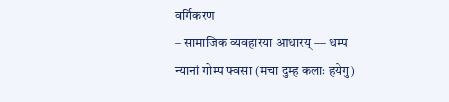वर्गिकरण
– सामाजिक व्यवहारया आधारय् — धम्प न्यानां गोम्प फ्वसा (मचा दुम्ह कलाः हयेगु)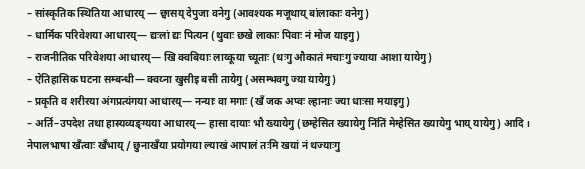– सांस्कृतिक स्थितिया आधारय् — छ्वासय् देपुजा वनेगु (आवश्यक मजूथाय् बांलाकाः वनेगु)
– धार्मिक परिवेशया आधारय्— द्यःलां द्यः पित्यन (थुवाः छखे लाकाः पिवाः नं मोज याइगु)
– राजनीतिक परिवेशया आधारय्— खि क्वबियाः लाय्कूया च्यूताः (थःगु औकातं मचाःगु ज्याया आशा यायेगु)
– ऐतिहासिक घटना सम्बन्धी— क्वय्ना खुसीइ बसी तायेगु (असम्भवगु ज्या यायेगु)
– प्रकृति व शरीरया अंगप्रत्यंगया आधारय्— नन्याः वा मगाः (खँ जक अप्वः ल्हानाः ज्या धाःसा मयाइगु)
– अर्ति–उपदेश तथा हास्यव्यङ्ग्यया आधारय्— हासा दायाः भौ ख्यायेगु (छम्हेसित ख्यायेगु निंतिं मेम्हेसित ख्यायेगु भाय् यायेगु) आदि ।
नेपालभाषा खँत्वाः खँभाय् / छुनाखँया प्रयोगया ल्याखं आपालं तःमि खयां नं थज्याःगु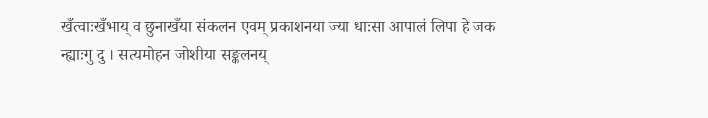खँत्वाःखँभाय् व छुनाखँया संकलन एवम् प्रकाशनया ज्या धाःसा आपालं लिपा हे जक न्ह्याःगु दु । सत्यमोहन जोशीया सङ्कलनय्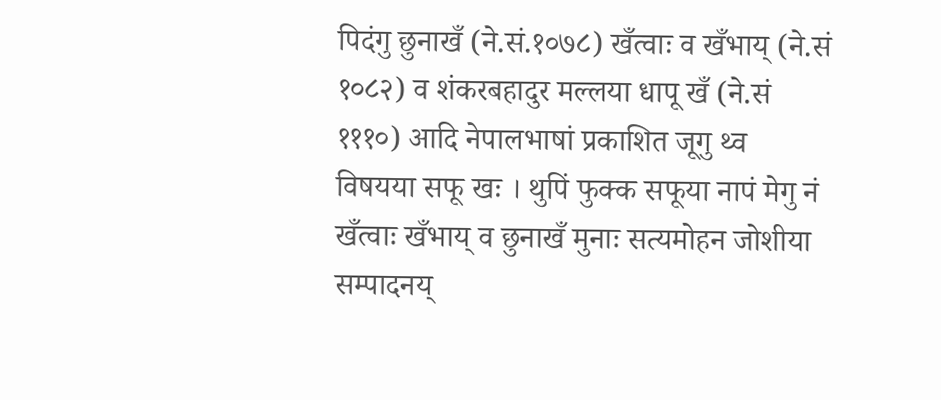पिदंगु छुनाखँ (ने.सं.१०७८) खँत्वाः व खँभाय् (ने.सं १०८२) व शंकरबहादुर मल्लया धापू खँ (ने.सं १११०) आदि नेपालभाषां प्रकाशित जूगु थ्व विषयया सफू खः । थुपिं फुक्क सफूया नापं मेगु नं खँत्वाः खँभाय् व छुनाखँ मुनाः सत्यमोहन जोशीया सम्पादनय्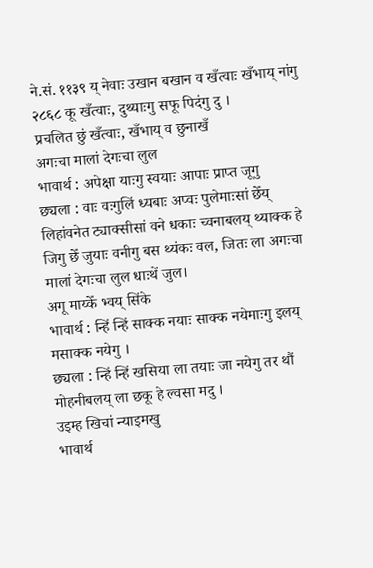ने.सं. ११३९ य् नेवाः उखान बखान व खँत्वाः खँभाय् नांगु २८६८ कू खँत्वाः, दुथ्याःगु सफू पिदंगु दु ।
प्रचलित छुं खँत्वाः, खँभाय् व छुनाखँ
अगःचा मालां देगःचा लुल
भावार्थ : अपेक्षा याःगु स्वयाः आपाः प्राप्त जूगु
छ्यला : वाः वःगुलिं ध्यबाः अप्वः पुलेमाःसां छेँय् लिहांवनेत ट्याक्सीसां वने धकाः च्वनाबलय् थ्याक्क हे जिगु छेँ जुयाः वनीगु बस थ्यंकः वल, जितः ला अगःचा मालां देगःचा लुल धाःथें जुल।
अगू माय्केँ भ्वय् सिंके
भावार्थ : न्हिं न्हिं साक्क नयाः साक्क नयेमाःगु इलय् मसाक्क नयेगु ।
छ्यला : न्हिं न्हिं खसिया ला तयाः जा नयेगु तर थौं मोहनीबलय् ला छकू हे ल्वसा मदु ।
उइम्ह खिचां न्याइमखु
भावार्थ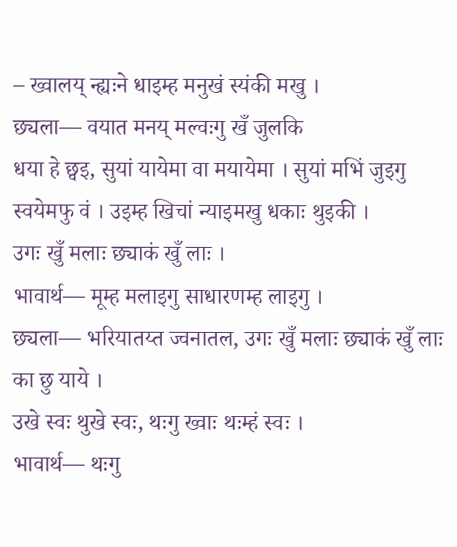– ख्वालय् न्ह्यःने धाइम्ह मनुखं स्यंकी मखु ।
छ्यला— वयात मनय् मल्वःगु खँ जुलकि
धया हे छ्वइ, सुयां यायेमा वा मयायेमा । सुयां मभिं जुइगु स्वयेमफु वं । उइम्ह खिचां न्याइमखु धकाः थुइकी ।
उगः खुँ मलाः छ्याकं खुँ लाः ।
भावार्थ— मूम्ह मलाइगु साधारणम्ह लाइगु ।
छ्यला— भरियातय्त ज्वनातल, उगः खुँ मलाः छ्याकं खुँ लाः का छु याये ।
उखे स्वः थुखे स्वः, थःगु ख्वाः थःम्हं स्वः ।
भावार्थ— थःगु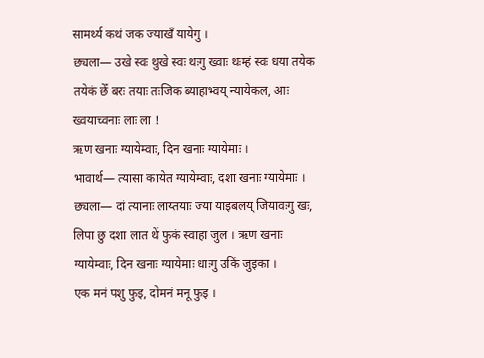सामर्थ्य कथं जक ज्याखँ यायेगु ।
छ्यला— उखे स्वः थुखे स्वः थःगु ख्वाः थःम्हं स्वः धया तयेक तयेकं छेँ बरः तयाः तःजिक ब्याहाभ्वय् न्यायेकल, आः ख्वयाच्वनाः लाः ला !
ऋण खनाः ग्यायेम्वाः, दिन खनाः ग्यायेमाः ।
भावार्थ— त्यासा कायेत ग्यायेम्वाः, दशा खनाः ग्यायेमाः ।
छ्यला— दां त्यानाः लाय्तयाः ज्या याइबलय् जियावःगु खः, लिपा छु दशा लात थें फुकं स्वाहा जुल । ऋण खनाः ग्यायेम्वाः, दिन खनाः ग्यायेमाः धाःगु उकिं जुइका ।
एक मनं पशु फुइ, दोमनं मनू फुइ ।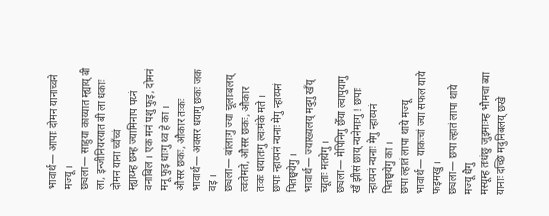भावार्थ— आपाः दोमन यानाच्वने मज्यू ।
छ्यला— साहुया काय्यात म्ह्याय् बी ला, इन्जीनियरयात बी ला धकाः दोमन याना च्वँच्वं
म्ह्याय्म्ह छम्ह ज्यामिनाप पय्नं वनाबिल । एक मनं पशु फुइ, दोमनं मनू फुइ धाःगु थ्व हे का ।
औसर छकः, औकार तःकः
भावार्थ— अवसर धयागु छकः जक वइ ।
छ्यला— बांलाःगु ज्या चूलाःबलय् त्वःतेमते, औसर छकः, औकार तःकः धयातःगु ल्वःमंके मते ।
छपाः न्हाय्पनं न्यनाः मेगु न्हाय्पनं पितछ्वयेगु ।
भावार्थ— ज्याख्यलय् मदुगु खँय् च्यूताः मतयेगु ।
छ्यला— मेपिनिगु छेँया ल्वापुयागु खँ झीसं छाय् न्यनेमाःगु ! छपाः न्हाय्पनं न्यनाः मेगु न्हाय्पनं पितछ्वयेगु का ।
छपा ल्हातं लापा थाये मज्यू
भावार्थ— याकःचां ज्या सफल याये फइमखु ।
छ्यला— छपा ल्हातं लापा थाये मज्यू धैगु
मस्यूम्ह तःधंछु जुइमाःम्ह भौमचा ब्या यानाः दच्छि मदुनिबलय् छखे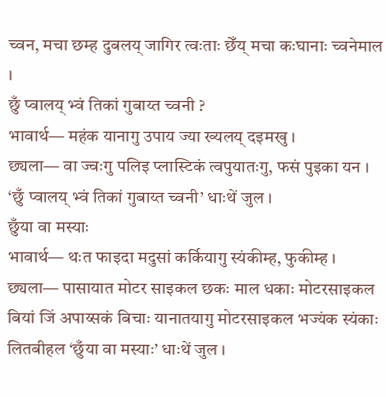च्वन, मचा छम्ह दुबलय् जागिर त्वःताः छेँय् मचा कःघानाः च्वनेमाल ।
छुँ प्वालय् भ्वं तिकां गुबाय्त च्वनी ?
भावार्थ— महंक यानागु उपाय ज्या ख्यलय् दइमखु ।
छ्यला— वा ज्वःगु पलिइ प्लास्टिकं त्वपुयातःगु, फसं पुइका यन । ‘छुँ प्वालय् भ्वं तिकां गुबाय्त च्वनी’ धाःथें जुल ।
छुँया वा मस्याः
भावार्थ— थःत फाइदा मदुसां कर्कियागु स्यंकीम्ह, फुकीम्ह ।
छ्यला— पासायात मोटर साइकल छकः माल धकाः मोटरसाइकल बियां जिं अपाय्सकं बिचाः यानातयागु मोटरसाइकल भज्यंक स्यंकाः लितबीहल ‘छुँया वा मस्याः’ धाःथें जुल ।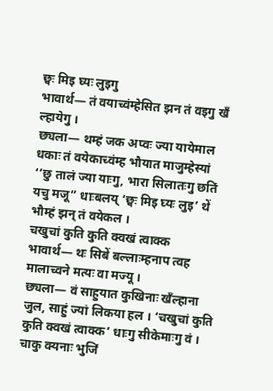छ्वः मिइ घ्यः लुइगु
भावार्थ— तं वयाच्वंम्हेसित झन तं वइगु खँ ल्हायेगु ।
छ्यला— थम्हं जक अप्वः ज्या यायेमाल धकाः तं वयेकाच्वंम्ह भौयात माजुम्हेस्यां ‘‘छु तालं ज्या याःगु, भारा सिलातःगु छतिं यचु मजू” धाःबलय् ‘छ्वः मिइ घ्यः लुइ’ थें भौम्हं झन् तं वयेकल ।
चखुचां कुति कुति क्वखं त्वाक्क
भावार्थ— थः सिबें बल्लाःम्हनाप त्वह मालाच्वने मत्यः वा मज्यू ।
छ्यला— वं साहुयात कुखिनाः खँल्हाना जुल, साहुं ज्यां लिकया हल । ‘चखुचां कुति कुति क्वखं त्वाक्क’ धाःगु सीकेमाःगु वं ।
चाकु क्यनाः भुजिं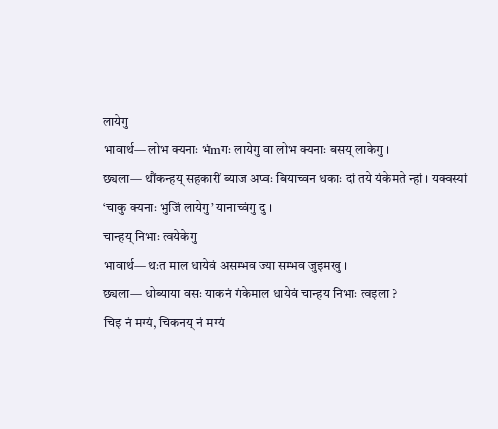लायेगु
भावार्थ— लोभ क्यनाः भंmगः लायेगु वा लोभ क्यनाः बसय् लाकेगु ।
छ्यला— थौंकन्हय् सहकारीं ब्याज अप्वः बियाच्वन धकाः दां तये यंकेमते न्हां । यक्वस्यां ‘चाकु क्यनाः भुजिं लायेगु’ यानाच्वंगु दु ।
चान्हय् निभाः त्वयेकेगु
भावार्थ— थःत माल धायेवं असम्भव ज्या सम्भव जुइमखु ।
छ्यला— धोब्याया वसः याकनं गंकेमाल धायेवं चान्हय निभाः त्वइला ?
चिइ नं मग्यं, चिकनय् नं मग्यं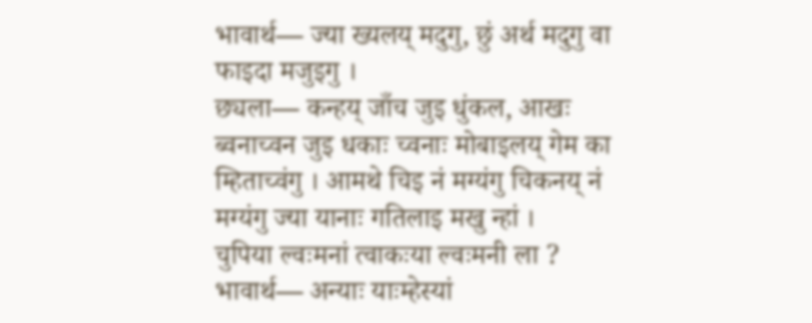भावार्थ— ज्या ख्यलय् मदुगु, छुं अर्थ मदुगु वा फाइदा मजुइगु ।
छ्यला— कन्हय् जाँच जुइ धुंकल, आखः ब्वनाच्वन जुइ धकाः च्वनाः मोबाइलय् गेम का म्हिताच्वंगु । आमथे चिइ नं मग्यंगु चिकनय् नं मग्यंगु ज्या यानाः गतिलाइ मखु न्हां ।
चुपिया ल्वःमनां त्वाकःया ल्वःमनी ला ?
भावार्थ— अन्याः याःम्हेस्यां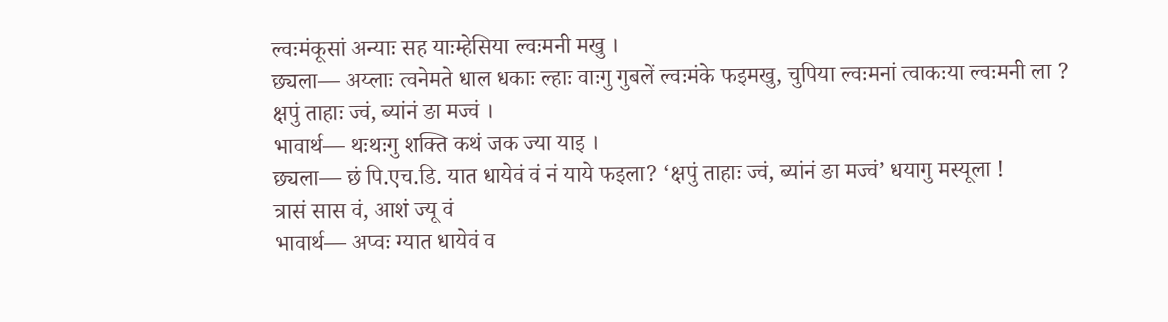ल्वःमंकूसां अन्याः सह याःम्हेसिया ल्वःमनी मखु ।
छ्यला— अय्लाः त्वनेमते धाल धकाः ल्हाः वाःगु गुबलें ल्वःमंके फइमखु, चुपिया ल्वःमनां त्वाकःया ल्वःमनी ला ?
क्षपुं ताहाः ज्वं, ब्यांनं ङा मज्वं ।
भावार्थ— थःथःगु शक्ति कथं जक ज्या याइ ।
छ्यला— छं पि.एच.डि. यात धायेवं वं नं याये फइला? ‘क्षपुं ताहाः ज्वं, ब्यांनं ङा मज्वं’ धयागु मस्यूला !
त्रासं सास वं, आशं ज्यू वं
भावार्थ— अप्वः ग्यात धायेवं व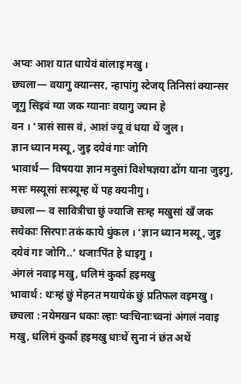अप्वः आश यात धायेवं बांलाइ मखु ।
छ्यला— वयागु क्यान्सर, न्हापांगु स्टेजय् तिनिसां क्यान्सर जूगु सिइवं ग्या जक ग्यानाः वयागु ज्यान हे
वन । ‘त्रासं सास वं, आशं ज्यू वं धया थें जुल ।
ज्ञान ध्यान मस्यू, जुइ दयेवं गाः जोगि
भावार्थ— विषयया ज्ञान मदुसां विशेषज्ञया ढोंग याना जुइगु, मसः मस्यूसां सःस्यूम्ह थें पह क्यनीगु ।
छ्यला— व सावित्रीचा छुं ज्याजि सःम्ह मखुसां खँ जक सयेकाः सिरपाः तकं काये धुंकल । ‘ज्ञान ध्यान मस्यू, जुइ दयेवं गाः जोगि..’ थजाःपिंत हे धाइगु ।
अंगलं नवाइ मखु, धलिमं कुर्का हइमखु
भावार्थ : थःम्हं छुं मेहनत मयायेकं छुं प्रतिफल वइमखु ।
छ्यला : नयेमखन धकाः ल्हाः प्वःचिनाःच्वनां अंगलं नवाइ मखु, धलिमं कुर्का हइमखु धाःथें सुना नं छंत अथें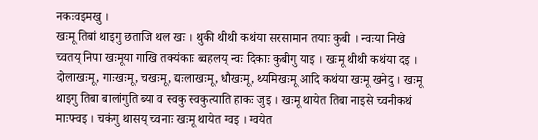नकःवइमखु ।
खःमू तिबां थाइगु छताजि थल खः । थुकी थीथी कथंया सरसामान तयाः कुबी । न्वःया निखे च्वतय् निपा खःमूया गाखि तक्यंकाः ब्वहलय् न्वः दिकाः कुबीगु याइ । खःमू थीथी कथंया दइ । दोलाखःमू, गाःखःमू, चखःमू, द्यःलाखःमू, धौखःमू, थ्यमिखःमू आदि कथंया खःमू खनेदु । खःमू थाइगु तिबा बालांगुति ब्या व स्वकु स्वकुत्याति हाकः जुइ । खःमू थायेत तिबा नाइसे च्वनीकथं माःफ्वइ । चकंगु थासय् च्वनाः खःमू थायेत ग्वइ । ग्वयेत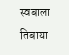स्वबाला तिबाया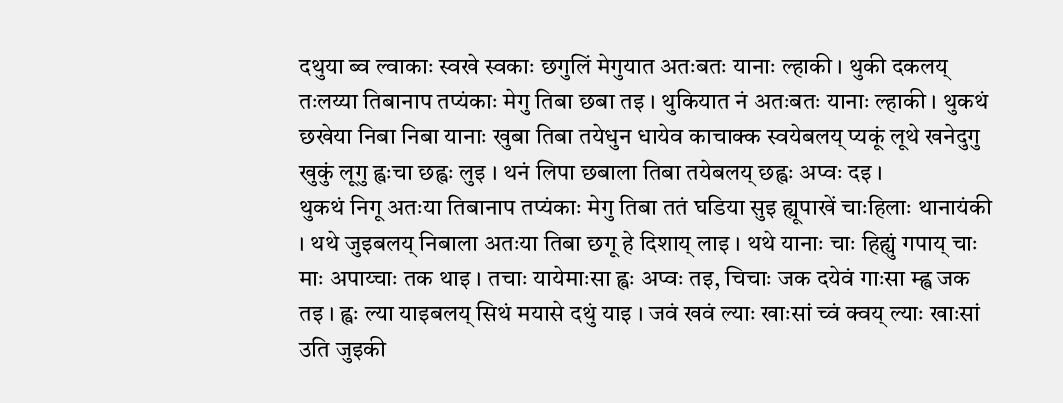दथुया ब्व ल्वाकाः स्वखे स्वकाः छगुलिं मेगुयात अतःबतः यानाः ल्हाकी । थुकी दकलय् तःलय्या तिबानाप तप्यंकाः मेगु तिबा छबा तइ । थुकियात नं अतःबतः यानाः ल्हाकी । थुकथं छखेया निबा निबा यानाः खुबा तिबा तयेधुन धायेव काचाक्क स्वयेबलय् प्यकूं लूथे खनेदुगु खुकुं लूगु ह्वःचा छह्वः लुइ । थनं लिपा छबाला तिबा तयेबलय् छह्वः अप्वः दइ ।
थुकथं निगू अतःया तिबानाप तप्यंकाः मेगु तिबा ततं घडिया सुइ ह्यूपाखें चाःहिलाः थानायंकी । थथे जुइबलय् निबाला अतःया तिबा छगू हे दिशाय् लाइ । थथे यानाः चाः हिह्युं गपाय् चाः माः अपाय्चाः तक थाइ । तचाः यायेमाःसा ह्वः अप्वः तइ, चिचाः जक दयेवं गाःसा म्ह्व जक तइ । ह्वः ल्या याइबलय् सिथं मयासे दथुं याइ । जवं खवं ल्याः खाःसां च्वं क्वय् ल्याः खाःसां उति जुइकी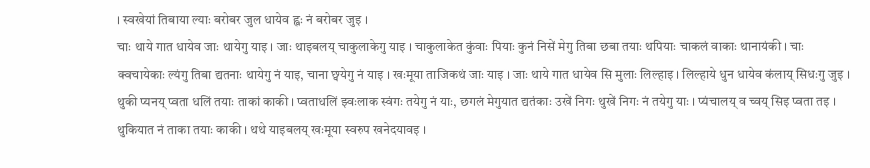। स्वखेयां तिबाया ल्याः बरोबर जुल धायेव ह्वः नं बरोबर जुइ ।
चाः थाये गात धायेव जाः थायेगु याइ । जाः थाइबलय् चाकुलाकेगु याइ । चाकुलाकेत कुंवाः पियाः कुनं निसें मेगु तिबा छबा तयाः थपियाः चाकलं वाकाः थानायंकी । चाः क्वचायेकाः ल्यंगु तिबा द्यतनाः थायेगु नं याइ, चाना छ्वयेगु नं याइ । खःमूया ताजिकथं जाः याइ । जाः थाये गात धायेव सि मुलाः लिल्हाइ । लिल्हाये धुन धायेव कंलाय् सिधःगु जुइ । थुकी प्यनय् प्वता धलिं तयाः ताकां काकी । प्वताधलिं झ्वःलाक स्वंगः तयेगु नं याः, छगलं मेगुयात द्यतंकाः उखें निगः थुखें निगः नं तयेगु याः । प्यंचालय् व च्वय् सिइ प्वता तइ । थुकियात नं ताका तयाः काकी । थथे याइबलय् खःमूया स्वरुप खनेदयावइ ।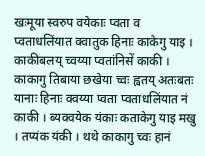खःमूया स्वरुप वयेकाः प्वता व प्वताधलिंयात क्वातुक हिनाः काकेगु याइ । काकीबलय् च्वय्या प्वतांनिसें काकी । काकागु तिबाया छखेया च्वः ह्वतय् अतःबतः यानाः हिनाः क्वय्या प्वता प्वताधलिंयात नं काकी । ब्यक्वयेक यंकाः कताकेगु याइ मखु । तप्यंक यंकी । थथे काकागु च्वः हानं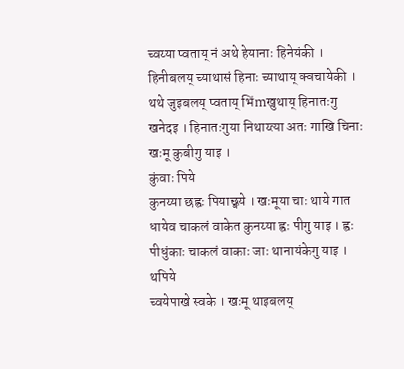च्वय्या प्वताय् नं अथे हेयानाः हिनेयंकी । हिनीबलय् च्याथासं हिनाः च्याथाय् क्वचायेकी । थथे जुइबलय् प्वताय् भिंmखुथाय् हिनातःगु खनेदइ । हिनातःगुया निथाय्त्या अतः गाखि चिनाः खःमू कुबीगु याइ ।
कुंवाः पिये
कुनय्या छह्वः पियाछ्वये । खःमूया चाः थाये गात धायेव चाकलं वाकेत कुनय्या ह्वः पीगु याइ । ह्वः पीधुंकाः चाकलं वाकाः जाः थानायंकेगु याइ ।
थपिये
च्वयेपाखे स्वके । खःमू थाइबलय्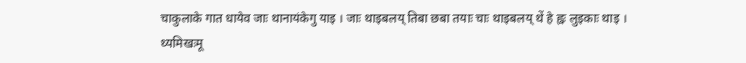चाकुलाके गात धायेव जाः थानायंकेगु याइ । जाः थाइबलय् तिबा छबा तयाः चाः थाइबलय् थें हे ह्वः लुइकाः थाइ ।
थ्यमिखःमू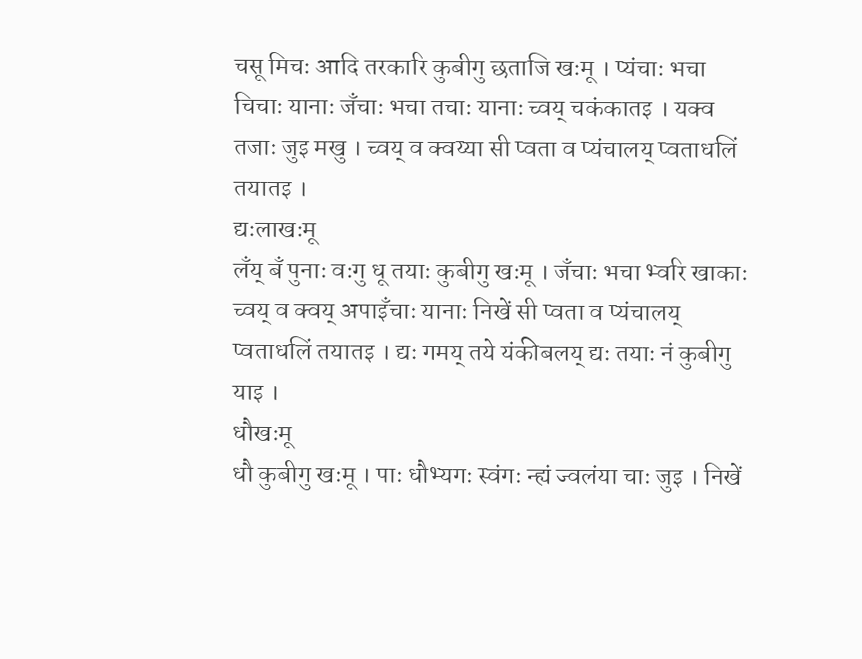चसू मिचः आदि तरकारि कुबीगु छताजि खःमू । प्यंचाः भचा चिचाः यानाः जँचाः भचा तचाः यानाः च्वय् चकंकातइ । यक्व तजाः जुइ मखु । च्वय् व क्वय्या सी प्वता व प्यंचालय् प्वताधलिं तयातइ ।
द्यःलाखःमू
लँय् बँ पुनाः वःगु धू तयाः कुबीगु खःमू । जँचाः भचा भ्वरि खाकाः च्वय् व क्वय् अपाइँचाः यानाः निखें सी प्वता व प्यंचालय् प्वताधलिं तयातइ । द्यः गमय् तये यंकीबलय् द्यः तयाः नं कुबीगु याइ ।
धौखःमू
धौ कुबीगु खःमू । पाः धौभ्यगः स्वंगः न्ह्यं ज्वलंया चाः जुइ । निखें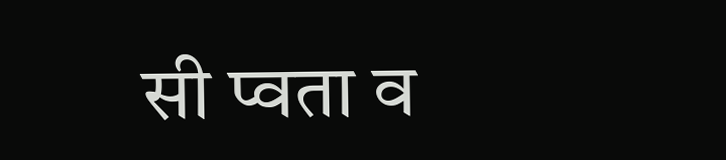सी प्वता व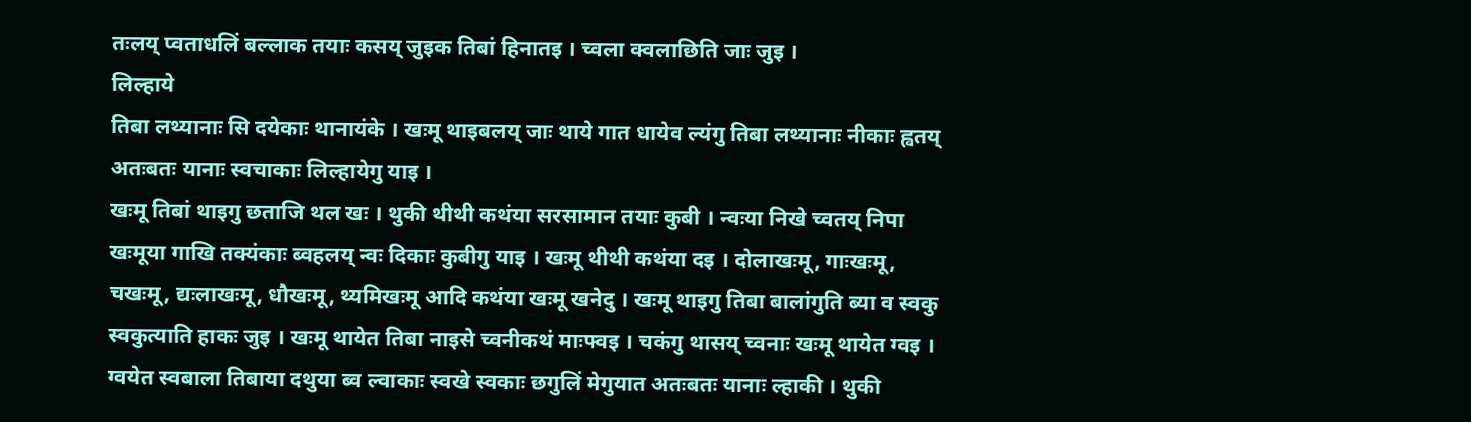तःलय् प्वताधलिं बल्लाक तयाः कसय् जुइक तिबां हिनातइ । च्वला क्वलाछिति जाः जुइ ।
लिल्हाये
तिबा लथ्यानाः सि दयेकाः थानायंके । खःमू थाइबलय् जाः थाये गात धायेव ल्यंगु तिबा लथ्यानाः नीकाः ह्वतय् अतःबतः यानाः स्वचाकाः लिल्हायेगु याइ ।
खःमू तिबां थाइगु छताजि थल खः । थुकी थीथी कथंया सरसामान तयाः कुबी । न्वःया निखे च्वतय् निपा खःमूया गाखि तक्यंकाः ब्वहलय् न्वः दिकाः कुबीगु याइ । खःमू थीथी कथंया दइ । दोलाखःमू, गाःखःमू, चखःमू, द्यःलाखःमू, धौखःमू, थ्यमिखःमू आदि कथंया खःमू खनेदु । खःमू थाइगु तिबा बालांगुति ब्या व स्वकु स्वकुत्याति हाकः जुइ । खःमू थायेत तिबा नाइसे च्वनीकथं माःफ्वइ । चकंगु थासय् च्वनाः खःमू थायेत ग्वइ । ग्वयेत स्वबाला तिबाया दथुया ब्व ल्वाकाः स्वखे स्वकाः छगुलिं मेगुयात अतःबतः यानाः ल्हाकी । थुकी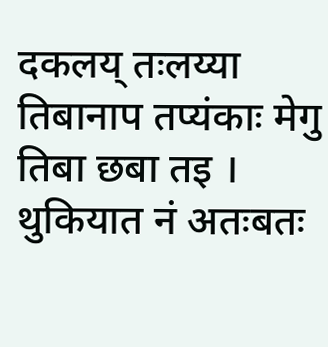दकलय् तःलय्या तिबानाप तप्यंकाः मेगु तिबा छबा तइ । थुकियात नं अतःबतः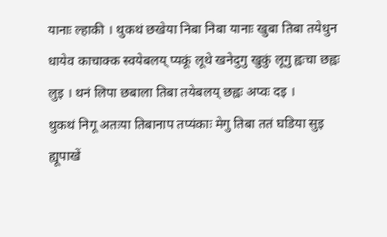यानाः ल्हाकी । थुकथं छखेया निबा निबा यानाः खुबा तिबा तयेधुन धायेव काचाक्क स्वयेबलय् प्यकूं लूथे खनेदुगु खुकुं लूगु ह्वःचा छह्वः लुइ । थनं लिपा छबाला तिबा तयेबलय् छह्वः अप्वः दइ ।
थुकथं निगू अतःया तिबानाप तप्यंकाः मेगु तिबा ततं घडिया सुइ ह्यूपाखें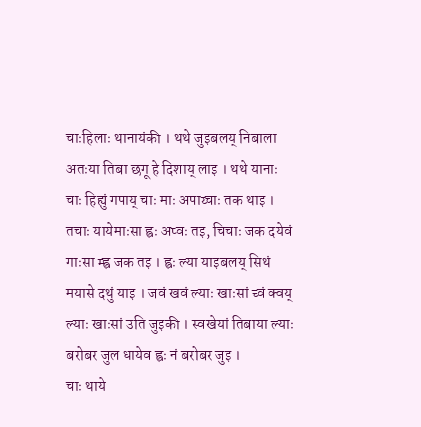चाःहिलाः थानायंकी । थथे जुइबलय् निबाला अतःया तिबा छगू हे दिशाय् लाइ । थथे यानाः चाः हिह्युं गपाय् चाः माः अपाय्चाः तक थाइ । तचाः यायेमाःसा ह्वः अप्वः तइ, चिचाः जक दयेवं गाःसा म्ह्व जक तइ । ह्वः ल्या याइबलय् सिथं मयासे दथुं याइ । जवं खवं ल्याः खाःसां च्वं क्वय् ल्याः खाःसां उति जुइकी । स्वखेयां तिबाया ल्याः बरोबर जुल धायेव ह्वः नं बरोबर जुइ ।
चाः थाये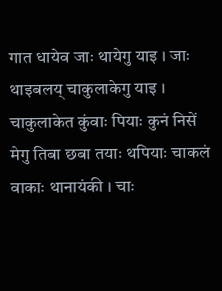गात धायेव जाः थायेगु याइ । जाः थाइबलय् चाकुलाकेगु याइ । चाकुलाकेत कुंवाः पियाः कुनं निसें मेगु तिबा छबा तयाः थपियाः चाकलं वाकाः थानायंकी । चाः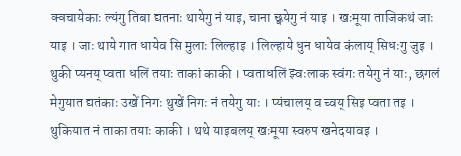क्वचायेकाः ल्यंगु तिबा द्यतनाः थायेगु नं याइ, चाना छ्वयेगु नं याइ । खःमूया ताजिकथं जाः याइ । जाः थाये गात धायेव सि मुलाः लिल्हाइ । लिल्हाये धुन धायेव कंलाय् सिधःगु जुइ । थुकी प्यनय् प्वता धलिं तयाः ताकां काकी । प्वताधलिं झ्वःलाक स्वंगः तयेगु नं याः, छगलं मेगुयात द्यतंकाः उखें निगः थुखें निगः नं तयेगु याः । प्यंचालय् व च्वय् सिइ प्वता तइ । थुकियात नं ताका तयाः काकी । थथे याइबलय् खःमूया स्वरुप खनेदयावइ ।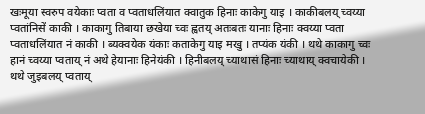खःमूया स्वरुप वयेकाः प्वता व प्वताधलिंयात क्वातुक हिनाः काकेगु याइ । काकीबलय् च्वय्या प्वतांनिसें काकी । काकागु तिबाया छखेया च्वः ह्वतय् अतःबतः यानाः हिनाः क्वय्या प्वता प्वताधलिंयात नं काकी । ब्यक्वयेक यंकाः कताकेगु याइ मखु । तप्यंक यंकी । थथे काकागु च्वः हानं च्वय्या प्वताय् नं अथे हेयानाः हिनेयंकी । हिनीबलय् च्याथासं हिनाः च्याथाय् क्वचायेकी । थथे जुइबलय् प्वताय्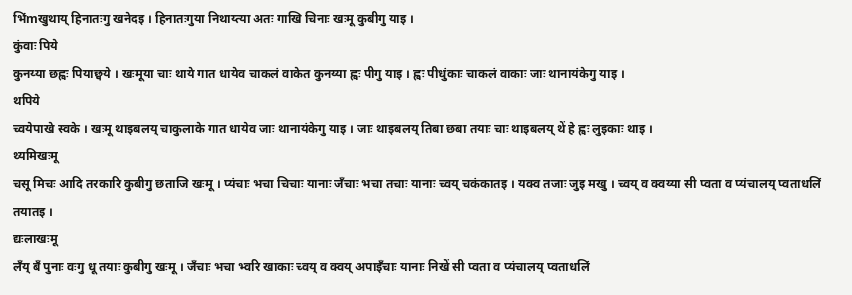भिंmखुथाय् हिनातःगु खनेदइ । हिनातःगुया निथाय्त्या अतः गाखि चिनाः खःमू कुबीगु याइ ।
कुंवाः पिये
कुनय्या छह्वः पियाछ्वये । खःमूया चाः थाये गात धायेव चाकलं वाकेत कुनय्या ह्वः पीगु याइ । ह्वः पीधुंकाः चाकलं वाकाः जाः थानायंकेगु याइ ।
थपिये
च्वयेपाखे स्वके । खःमू थाइबलय् चाकुलाके गात धायेव जाः थानायंकेगु याइ । जाः थाइबलय् तिबा छबा तयाः चाः थाइबलय् थें हे ह्वः लुइकाः थाइ ।
थ्यमिखःमू
चसू मिचः आदि तरकारि कुबीगु छताजि खःमू । प्यंचाः भचा चिचाः यानाः जँचाः भचा तचाः यानाः च्वय् चकंकातइ । यक्व तजाः जुइ मखु । च्वय् व क्वय्या सी प्वता व प्यंचालय् प्वताधलिं तयातइ ।
द्यःलाखःमू
लँय् बँ पुनाः वःगु धू तयाः कुबीगु खःमू । जँचाः भचा भ्वरि खाकाः च्वय् व क्वय् अपाइँचाः यानाः निखें सी प्वता व प्यंचालय् प्वताधलिं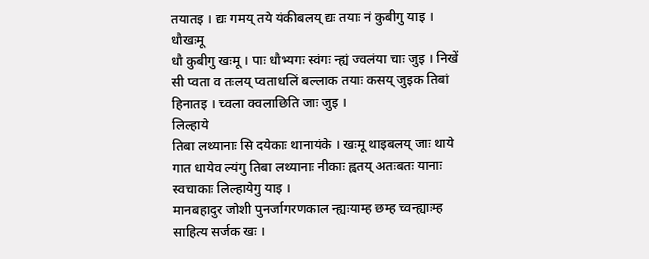तयातइ । द्यः गमय् तये यंकीबलय् द्यः तयाः नं कुबीगु याइ ।
धौखःमू
धौ कुबीगु खःमू । पाः धौभ्यगः स्वंगः न्ह्यं ज्वलंया चाः जुइ । निखें सी प्वता व तःलय् प्वताधलिं बल्लाक तयाः कसय् जुइक तिबां हिनातइ । च्वला क्वलाछिति जाः जुइ ।
लिल्हाये
तिबा लथ्यानाः सि दयेकाः थानायंके । खःमू थाइबलय् जाः थाये गात धायेव ल्यंगु तिबा लथ्यानाः नीकाः ह्वतय् अतःबतः यानाः स्वचाकाः लिल्हायेगु याइ ।
मानबहादुर जोशी पुनर्जागरणकाल न्ह्यःयाम्ह छम्ह च्वन्ह्याःम्ह साहित्य सर्जक खः ।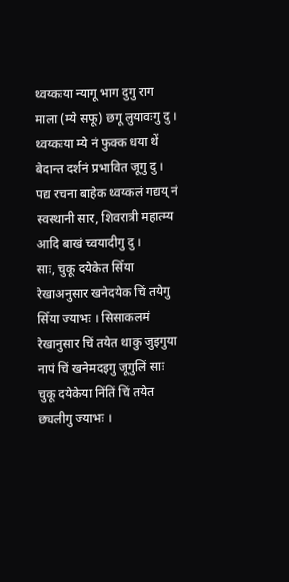थ्वय्कःया न्यागू भाग दुगु राग माला (म्ये सफू) छगू लुयावःगु दु । थ्वय्कःया म्ये नं फुक्क धया थें बेदान्त दर्शनं प्रभावित जूगु दु । पद्य रचना बाहेक थ्वय्कलं गद्यय् नं स्वस्थानी सार, शिवरात्री महात्म्य आदि बाखं च्वयादीगु दु ।
साः, चुकू दयेकेत सिँया रेखाअनुसार खनेदयेक चिं तयेगु सिँया ज्याभः । सिसाकलमं रेखानुसार चिं तयेत थाकु जुइगुया नापं चिं खनेमदइगु जूगुलिं साः चुकू दयेकेया निंतिं चिं तयेत छ्यलीगु ज्याभः ।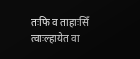तःफि व ताहाःसिँ त्वाःल्हायेत वा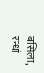बसिला, रन्धां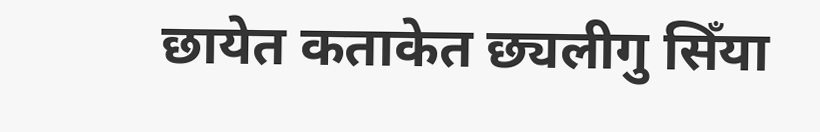छायेत कताकेत छ्यलीगु सिँया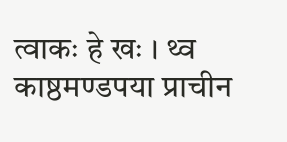त्वाकः हे खः । थ्व काष्ठमण्डपया प्राचीन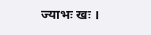ज्याभः खः ।